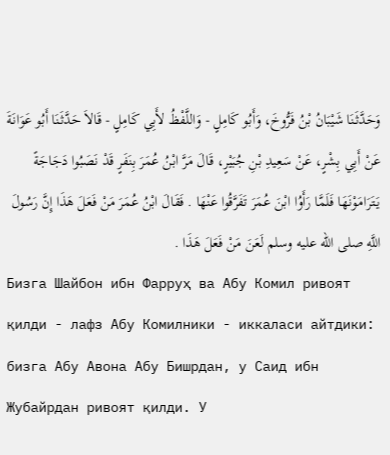وَحَدَّثَنَا شَيْبَانُ بْنُ فَرُّوخَ، وَأَبُو كَامِلٍ - وَاللَّفْظُ لأَبِي كَامِلٍ - قَالاَ حَدَّثَنَا أَبُو عَوَانَةَ عَنْ أَبِي بِشْرٍ، عَنْ سَعِيدِ بْنِ جُبَيْرٍ، قَالَ مَرَّ ابْنُ عُمَرَ بِنَفَرٍ قَدْ نَصَبُوا دَجَاجَةً يَتَرَامَوْنَهَا فَلَمَّا رَأَوُا ابْنَ عُمَرَ تَفَرَّقُوا عَنْهَا . فَقَالَ ابْنُ عُمَرَ مَنْ فَعَلَ هَذَا إِنَّ رَسُولَ اللَّهِ صلى الله عليه وسلم لَعَنَ مَنْ فَعَلَ هَذَا .
Бизга Шайбон ибн Фарруҳ ва Абу Комил ривоят қилди - лафз Абу Комилники - иккаласи айтдики: бизга Абу Авона Абу Бишрдан, у Саид ибн Жубайрдан ривоят қилди. У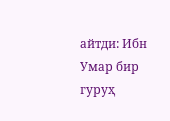айтди: Ибн Умар бир гуруҳ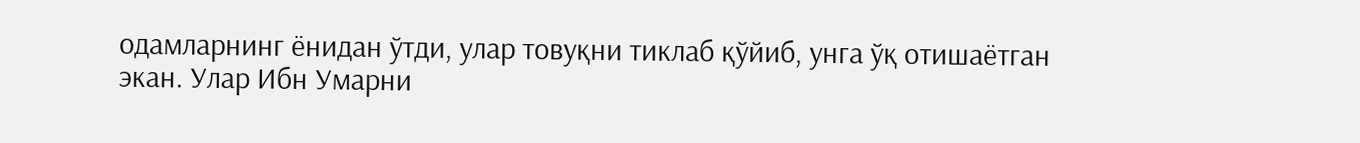одамларнинг ёнидан ўтди, улар товуқни тиклаб қўйиб, унга ўқ отишаётган экан. Улар Ибн Умарни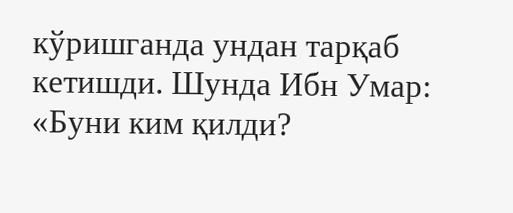кўришганда ундан тарқаб кетишди. Шунда Ибн Умар: «Буни ким қилди?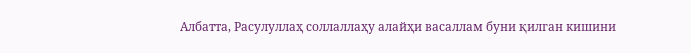Албатта, Расулуллаҳ соллаллаҳу алайҳи васаллам буни қилган кишини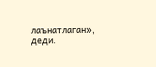лаънатлаган», деди.